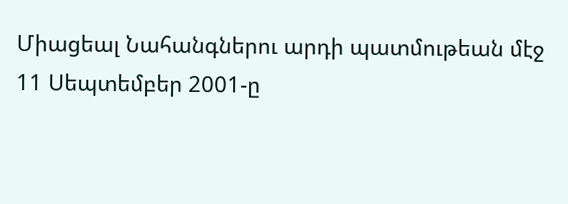Միացեալ Նահանգներու արդի պատմութեան մէջ 11 Սեպտեմբեր 2001-ը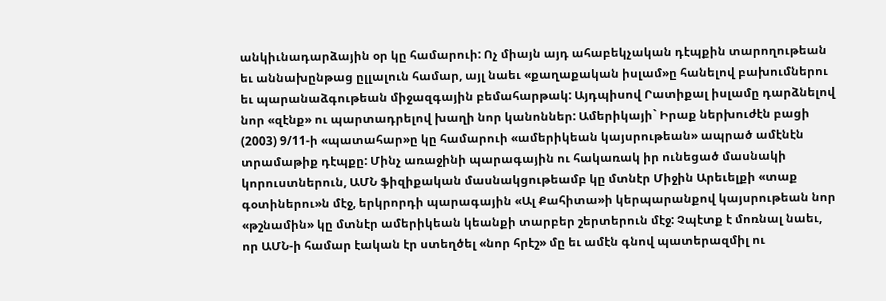անկիւնադարձային օր կը համարուի: Ոչ միայն այդ ահաբեկչական դէպքին տարողութեան եւ աննախընթաց ըլլալուն համար, այլ նաեւ «քաղաքական իսլամ»ը հանելով բախումներու եւ պարանաձգութեան միջազգային բեմահարթակ: Այդպիսով Րատիքալ իսլամը դարձնելով նոր «զէնք» ու պարտադրելով խաղի նոր կանոններ: Ամերիկայի` Իրաք ներխուժէն բացի (2003) 9/11-ի «պատահար»ը կը համարուի «ամերիկեան կայսրութեան» ապրած ամէնէն տրամաթիք դէպքը: Մինչ առաջինի պարագային ու հակառակ իր ունեցած մասնակի կորուստներուն, ԱՄՆ ֆիզիքական մասնակցութեամբ կը մտնէր Միջին Արեւելքի «տաք գօտիներու»ն մէջ, երկրորդի պարագային «Ալ Քահիտա»ի կերպարանքով կայսրութեան նոր «թշնամին» կը մտնէր ամերիկեան կեանքի տարբեր շերտերուն մէջ: Չպէտք է մոռնալ նաեւ, որ ԱՄՆ-ի համար էական էր ստեղծել «նոր հրէշ» մը եւ ամէն գնով պատերազմիլ ու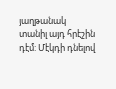յաղթանակ տանիլ այդ հրէշին դէմ: Մէկդի դնելով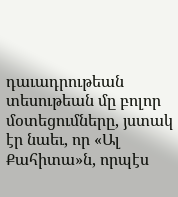դաւադրութեան տեսութեան մը բոլոր մօտեցումները, յստակ էր նաեւ, որ «Ալ Քահիտա»ն, որպէս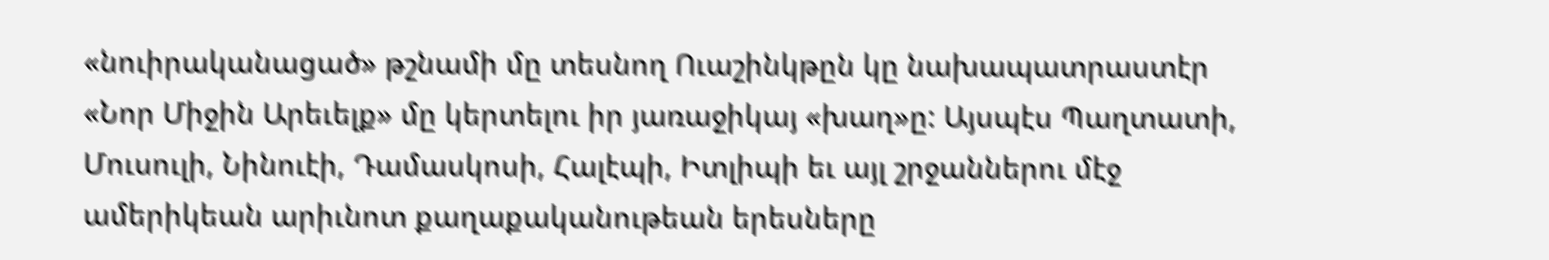«նուիրականացած» թշնամի մը տեսնող Ուաշինկթըն կը նախապատրաստէր «Նոր Միջին Արեւելք» մը կերտելու իր յառաջիկայ «խաղ»ը: Այսպէս Պաղտատի, Մուսուլի, Նինուէի, Դամասկոսի, Հալէպի, Իտլիպի եւ այլ շրջաններու մէջ ամերիկեան արիւնոտ քաղաքականութեան երեսները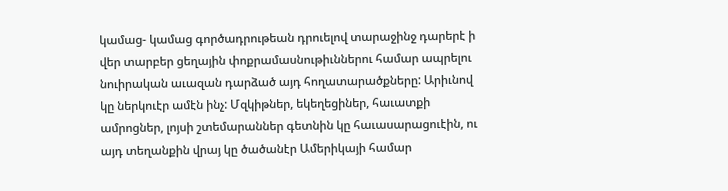կամաց- կամաց գործադրութեան դրուելով տարաջինջ դարերէ ի վեր տարբեր ցեղային փոքրամասնութիւններու համար ապրելու նուիրական աւազան դարձած այդ հողատարածքները: Արիւնով կը ներկուէր ամէն ինչ: Մզկիթներ, եկեղեցիներ, հաւատքի ամրոցներ, լոյսի շտեմարաններ գետնին կը հաւասարացուէին, ու այդ տեղանքին վրայ կը ծածանէր Ամերիկայի համար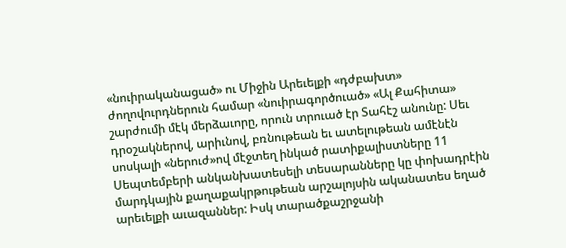«նուիրականացած» ու Միջին Արեւելքի «դժբախտ» ժողովուրդներուն համար «նուիրագործուած» «Ալ Քահիտա» շարժումի մէկ մերձաւորը, որուն տրուած էր Տահէշ անունը: Սեւ դրօշակներով, արիւնով, բռնութեան եւ ատելութեան ամէնէն սոսկալի «ներուժ»ով մէջտեղ ինկած րատիքալիստները 11 Սեպտեմբերի անկանխատեսելի տեսարանները կը փոխադրէին մարդկային քաղաքակրթութեան արշալոյսին ականատես եղած արեւելքի աւազաններ: Իսկ տարածքաշրջանի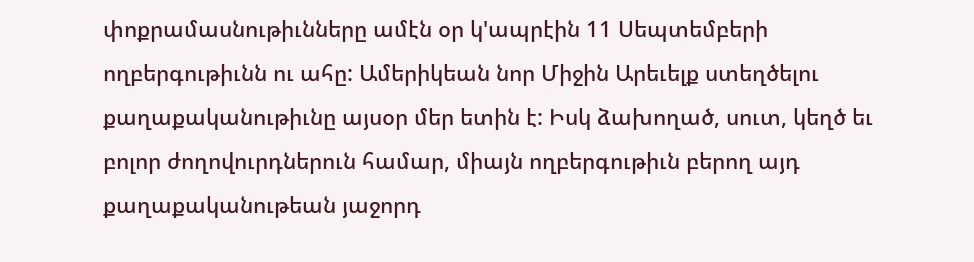փոքրամասնութիւնները ամէն օր կ'ապրէին 11 Սեպտեմբերի ողբերգութիւնն ու ահը: Ամերիկեան նոր Միջին Արեւելք ստեղծելու քաղաքականութիւնը այսօր մեր ետին է: Իսկ ձախողած, սուտ, կեղծ եւ բոլոր ժողովուրդներուն համար, միայն ողբերգութիւն բերող այդ քաղաքականութեան յաջորդ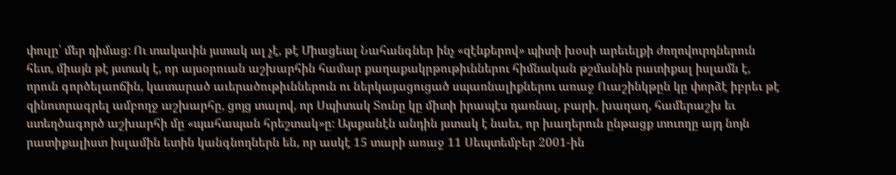փուլը՝ մեր դիմաց: Ու տակաւին յստակ ալ չէ, թէ Միացեալ Նահանգներ ինչ «զէնքերով» պիտի խօսի արեւելքի ժողովուրդներուն հետ, միայն թէ յստակ է, որ այսօրուան աշխարհին համար քաղաքակրթութիւններու հիմնական թշմանին րատիքալ իսլամն է, որուն գործելաոճին, կատարած աւերածութիւններուն ու ներկայացուցած սպառնալիքներու առաջ Ուաշինկթըն կը փորձէ իբրեւ թէ զինուորագրել ամբողջ աշխարհը, ցոյց տալով, որ Սպիտակ Տունը կը միտի իրապէս դառնալ, բարի, խաղաղ, համերաշխ եւ ստեղծագործ աշխարհի մը «պահապան հրեշտակ»ը: Այսքանէն անդին յստակ է նաեւ, որ խաղերուն ընթացք տուողը այդ նոյն րատիքալիստ իսլամին ետին կանգնողներն են, որ ասկէ 15 տարի առաջ 11 Սեպտեմբեր 2001-ին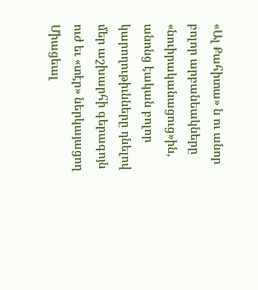«Ալ Քահիտա» ն ու անոր բոլոր արբանեակները «նուիրականացուց»ին, անոնց էական բոլոր կարողութիւնները դնելով մեր աշխարհի գերագոյն ուժ եւ «տէր» ներկայացող Միացեալ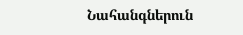Նահանգներուն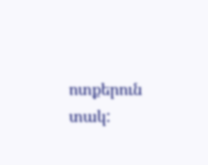ոտքերուն տակ: